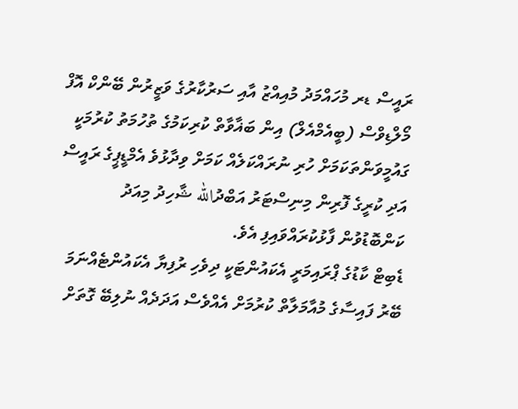ރައީސް ޑރ މުހައްމަދު މުއިއްޒު އާއި ސަރުކާރުގެ ވަޒީރުން ބޭންކް އޮފް މޯލްޑިވްސް (ބީއެމްއެލް) އިން ބަޣާވާތް ކުރިކަމުގެ ތުހުމަތު ކުރުމަކީ ގައުމީވަންތަކަމަށް ހުރި ނުރައްކަލެއް ކަމަށް ވިދާޅުވެ އެމްޑީޕީގެ ރައީސް އަދި ކުރީގެ ފޮރިން މިނިސްޓަރު އަބްދުالله ޝާހިދު މިއަދު ކަންބޮޑުވުން ފާޅުކުރައްވައިފި އެވެ.
ޑެބިޓް ކާޑުގެ ޕްރައިމަރީ އެކައުންޓަކީ ދިވެހި ރުފިޔާ އެކައުންޓެއްނަމަ ބޭރު ފައިސާގެ މުއާމަލާތް ކުރުމަށް އެއްވެސް އަދަދެއް ނުލިބޭ ގޮތަށް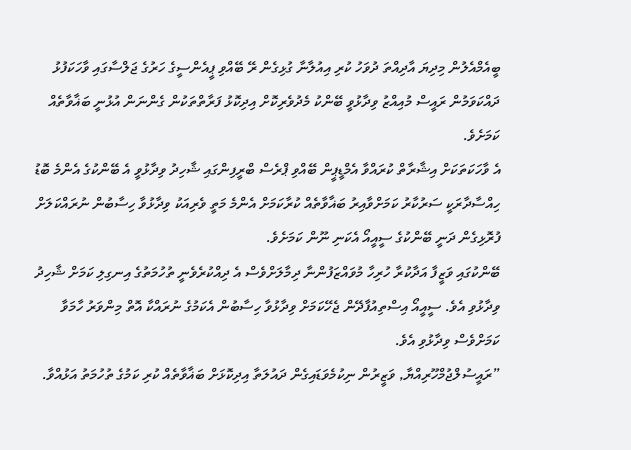ބީއެމްއެލުން މިދިޔަ އާދިއްތަ ދުވަހު ކުރި އިއުލާނާ ގުޅިގެން ރޭ ބޭއްވި ޕީއެންސީގެ ހަރުގެ ޖަލްސާގައި ވާހަކަފުޅު ދައްކަވަމުން ރައީސް މުއިއްޒު ވިދާޅުވީ ބޭންކު މެދުވެރިކޮށް އިދިކޮޅު ފަރާތްތަކުން ގެންނަން އުޅުނީ ބަޣާވާތެއް ކަމަށެވެ.
އެ ވާހަކަތަކަށް އިޝާރާތް ކުރައްވާ އެމްޑީޕީން ބޭއްވި ޕްރެސް ބްރީފިންގައި ޝާހިދު ވިދާޅުވީ އެ ބޭންކުގެ އެންމެ ބޮޑު ހިއްސާދާރަކީ ސަރުކާރު ކަމަށްވާއިރު ބަޣާވާތެއް ކުރާކަމަށް އެންމެ މަތީ ވެރިއަކު ވިދާޅުވާ ހިސާބުން ނުރައްކަލަށް ފުރޮޅިގެން ދަނީ ބޭންކުގެ ސީއީއޯ އެކަނި ނޫން ކަމަށެވެ.
ބޭންކުގައި ވަޒީފާ އަދާކުރާ ހުރިހާ މުވައްޒަފުންނާ ދިމާލަށްވެސް އެ ދިއްކުރެވެނީ ތުހުމަތުގެ އިނގިލި ކަމަށް ޝާހިދު ވިދާޅުވި އެވެ. ސީއީއޯ އިސްތިއުފާދޭން ޖެހޭކަމަށް ވިދާޅުވާ ހިސާބުން އެކަމުގެ ނުރައްކާ އޮތް މިންވަރު ހާމަވާ ކަމަށްވެސް ވިދާޅުވި އެވެ.
”ރައީސުލްޖުމްހޫރިއްޔާ, ވަޒީރުން ނިކުމެވަޑައިގެން ދައުލަތާ އިދިކޮޅަށް ބަޣާވާތެއް ކުރި ކަމުގެ ތުހުމަތު އަޅުއްވާ.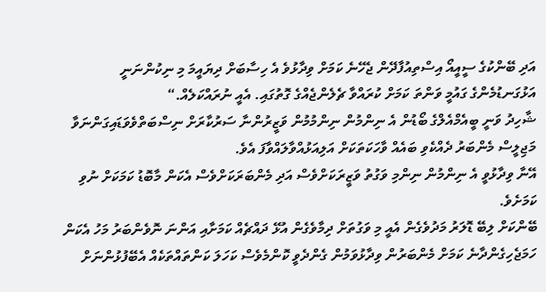އަދި ބޭންކުގެ ސީއީއޯ އިސްތިއުފާދޭން ޖެހޭނެ ކަމަށް ވިދާޅުވެ އެ ހިސާބަށް ދިޔައީމަ މި ނިކުންނަނީ އަޅުގަނޑުމެންގެ ގައުމީ ވަންތަ ކަމަށް ކުރައްވާ ޗެލެންޖެއްގެ ގޮތުގައި. އެއީ ނުރައްކަލެއް.“
ޝާހިދު ވަނީ ބީއެމްއެލްގެ ބޯޑުން އެ ނިންމުން ނިންމުމުން ވަޒީރުންނާ ސަރުކާރަށް ނިސްބަތްވެވަޑައިގަންނަވާ މަޖިލީސް މެންބަރު ދެއްކެވި ބައެއް ވާހަކަތަކަށް އަލިއަޅުއްވާލައްވާފަ އެވެ.
އޭނާ ވިދާޅުވީ އެ ނިންމުން ނިންމި ވަގުތު ވަޒީރަކަށްވެސް އަދި މެންބަރަކަށްވެސް އެކަން މާބޮޑު ކަމަކަށް ނުވި ކަމަށެވެ.
ބޭންކަށް ލިބޭ ޑޮލަރު މަދުވެގެން އެއީ މި ވަގުތަށް ދިމާވެގެން އުޅޭ ދައްޗެއް ކަމަށާއި އަންނަ ނޮވެންބަރު މަހު އެކަން ހަމަޖެހިގެންދާނެ ކަމަށް މެންބަރުން ވިދާޅުވަމުން ގެންދެވީ ކޮންމެވެސް ކަހަލަ ކަންތައްތަކެއް އެބޭފުޅުންނަށް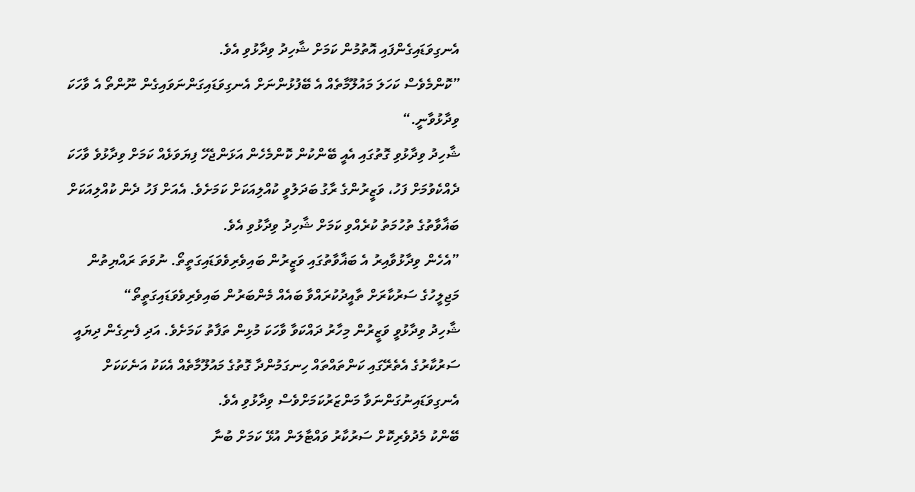އެނގިވަޑައިގެންފައި އޮތުމުން ކަމަށް ޝާހިދު ވިދާޅުވި އެވެ.
”ކޮންމެވެސް ކަހަލަ މައުލޫމާތެއް އެ ބޭފުޅުންނަށް އެނގިވަޑައިގަންނަވައިގެން ނޫންތޯ އެ ވާހަކަ ވިދާޅުވާނީ.“
ޝާހިދު ވިދާޅުވި ގޮތުގައި އެއީ ބޭންކުން ކޮންމެހެން އަޅަންޖެހޭ ފިޔަވަޅެއް ކަމަށް ވިދާޅުވެ ވާހަކަ ދެއްކެވުމަށް ފަހު، ވަޒީރުންގެ ރާގު ބަދަލުވީ ކުއްލިއަކަށް ކަމަށެވެ. އެއަށް ފަހު ދެން ކުއްލިއަކަށް ބަޣާވާތުގެ ތުހުމަތު ކުރެއްވި ކަމަށް ޝާހިދު ވިދާޅުވި އެވެ.
”އެހެން ވިދާޅުވާއިރު އެ ބަޣާވާތުގައި ވަޒީރުން ބައިވެރިވެވަޑައިގަތީތޯ. ނުވަތަ ރައްޔިތުން މަޖިލީހުގެ ސަރުކާރަށް ތާއީދުކުރައްވާ ބައެއް މެންބަރުން ބައިވެރިވެވަޑައިގަތީތޯ“
ޝާހިދު ވިދާޅުވީ ވަޒީރުން މިހާރު ދައްކަވާ ވާހަކަ މުޅިން ތަފާތު ކަމަށެވެ. އަދި ފެނިގެން ދިޔައީ ސަރުކާރުގެ އެތެރޭގައި ކަންތައްތައް ހިނގަމުންދާ ގޮތުގެ މައުލޫމާތެއް އެކަކު އަނެކަކަށް އެނގިވަޑައިނުގަންނަވާ މަންޒަރުކަމަށްވެސް ވިދާޅުވި އެވެ.
ބޭންކު މެދުވެރިކޮށް ސަރުކާރު ވައްޓާލަން އުޅޭ ކަމަށް ބުނާ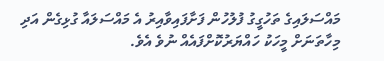މައްސަލައިގެ ތަހުގީގު ފުލުހުން ފަށާފައިވާއިރު އެ މައްސަލައާ ގުޅިގެން އަދި މިހާތަނަށް މީހަކު ހައްޔަރުކޮށްފައެއް ނުވެ އެވެ.